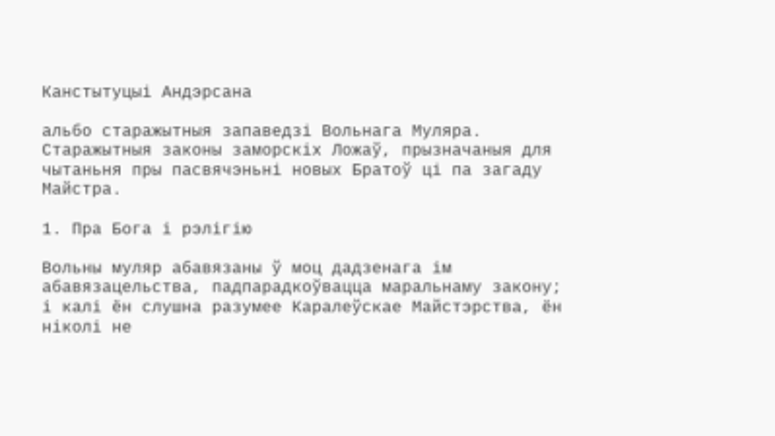Канстытуцыі Андэрсана

альбо старажытныя запаведзі Вольнага Муляра.
Старажытныя законы заморскіх Ложаў, прызначаныя для чытаньня пры пасвячэньні новых Братоў ці па загаду Майстра.

1. Пра Бога і рэлігію

Вольны муляр абавязаны ў моц дадзенага ім абавязацельства, падпарадкоўвацца маральнаму закону; і калі ён слушна разумее Каралеўскае Майстэрства, ён ніколі не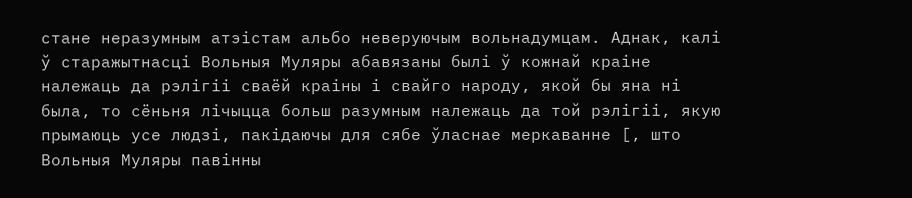стане неразумным атэістам альбо неверуючым вольнадумцам. Аднак, калі ў старажытнасці Вольныя Муляры абавязаны былі ў кожнай краіне належаць да рэлігіі сваёй краіны і свайго народу, якой бы яна ні была, то сёньня лічыцца больш разумным належаць да той рэлігіі, якую прымаюць усе людзі, пакідаючы для сябе ўласнае меркаванне [, што Вольныя Муляры павінны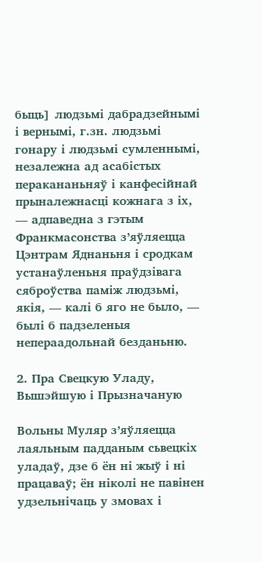быць] людзьмі дабрадзейнымі і вернымі, г.зн. людзьмі гонару і людзьмі сумленнымі, незалежна ад асабістых перакананьняў і канфесійнай прыналежнасці кожнага з іх, — адпаведна з гэтым Франкмасонства з’яўляецца Цэнтрам Яднаньня і сродкам устанаўленьня праўдзівага сяброўства паміж людзьмі, якія, — калі б яго не было, — былі б падзеленыя непераадольнай безданьню.

2. Пра Свецкую Уладу, Вышэйшую і Прызначаную

Вольны Муляр з’яўляецца лаяльным падданым сьвецкіх уладаў, дзе б ён ні жыў і ні працаваў; ён ніколі не павінен удзельнічаць у змовах і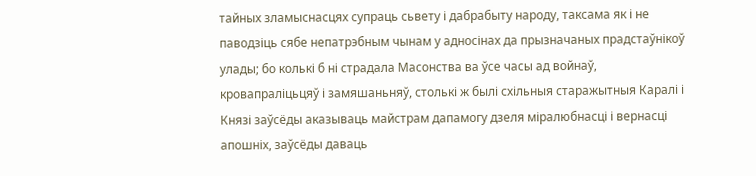тайных зламыснасцях супраць сьвету і дабрабыту народу, таксама як і не паводзіць сябе непатрэбным чынам у адносінах да прызначаных прадстаўнікоў улады; бо колькі б ні страдала Масонства ва ўсе часы ад войнаў, кровапраліцьцяў і замяшаньняў, столькі ж былі схільныя старажытныя Каралі і Князі заўсёды аказываць майстрам дапамогу дзеля міралюбнасці і вернасці апошніх, заўсёды даваць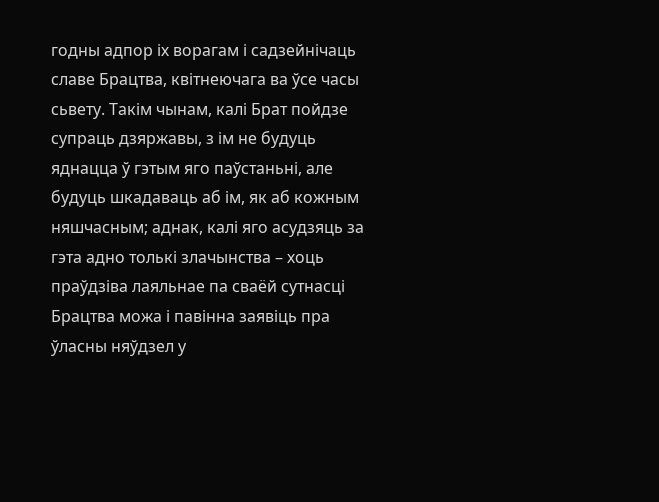годны адпор іх ворагам і садзейнічаць славе Брацтва, квітнеючага ва ўсе часы сьвету. Такім чынам, калі Брат пойдзе супраць дзяржавы, з ім не будуць яднацца ў гэтым яго паўстаньні, але будуць шкадаваць аб ім, як аб кожным няшчасным; аднак, калі яго асудзяць за гэта адно толькі злачынства – хоць праўдзіва лаяльнае па сваёй сутнасці Брацтва можа і павінна заявіць пра ўласны няўдзел у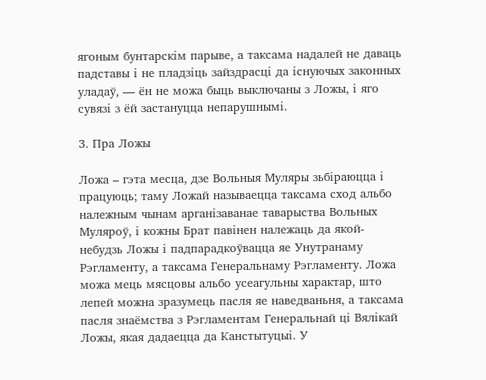ягоным бунтарскім парыве, а таксама надалей не даваць падставы і не пладзіць зайздрасці да існуючых законных уладаў, — ён не можа быць выключаны з Ложы, і яго сувязі з ёй застануцца непарушнымі.

3. Пра Ложы

Ложа – гэта месца, дзе Вольныя Муляры зьбіраюцца і працуюць; таму Ложай называецца таксама сход альбо належным чынам арганізаванае таварыства Вольных Муляроў, і кожны Брат павінен належаць да якой-небудзь Ложы і падпарадкоўвацца яе Унутранаму Рэгламенту, а таксама Генеральнаму Рэгламенту. Ложа можа мець мясцовы альбо усеагульны характар, што лепей можна зразумець пасля яе наведваньня, а таксама пасля знаёмства з Рэгламентам Генеральнай ці Вялікай Ложы, якая дадаецца да Канстытуцыі. У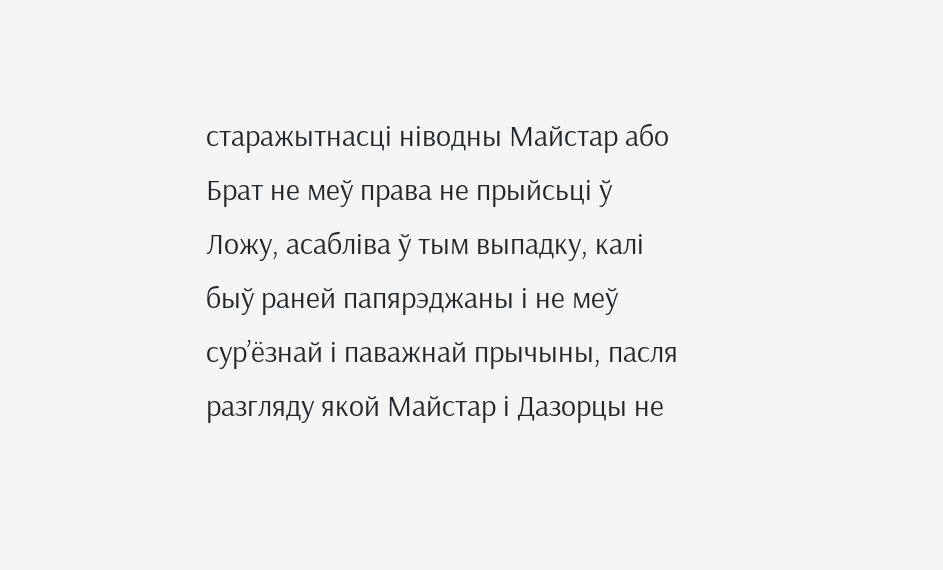старажытнасці ніводны Майстар або Брат не меў прaва не прыйсьці ў Ложу, асабліва ў тым выпадку, калі быў раней папярэджаны і не меў сур’ёзнай і паважнай прычыны, пасля разгляду якой Майстар і Дазорцы не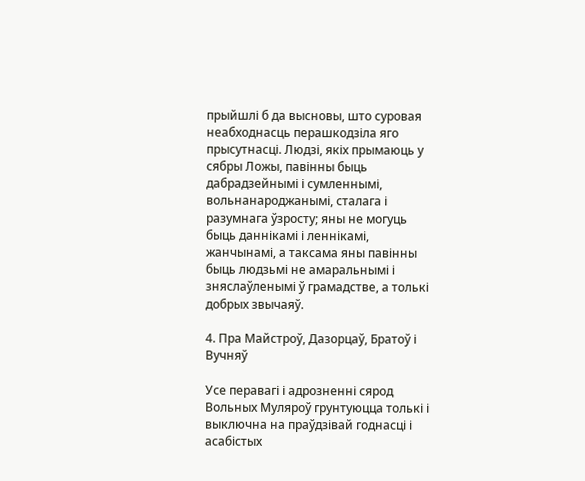прыйшлі б да высновы, што суровая неабходнасць перашкодзіла яго прысутнасці. Людзі, якіх прымаюць у сябры Ложы, павінны быць дабрадзейнымі і сумленнымі, вольнанароджанымі, сталага і разумнага ўзросту; яны не могуць быць даннікамі і леннікамі, жанчынамі, а таксама яны павінны быць людзьмі не амаральнымі і зняслаўленымі ў грамадстве, а толькі добрых звычаяў.

4. Пра Майстроў, Дазорцаў, Братоў і Вучняў

Усе перавагі і адрозненні сярод Вольных Муляроў грунтуюцца толькі і выключна на праўдзівай годнасці і асабістых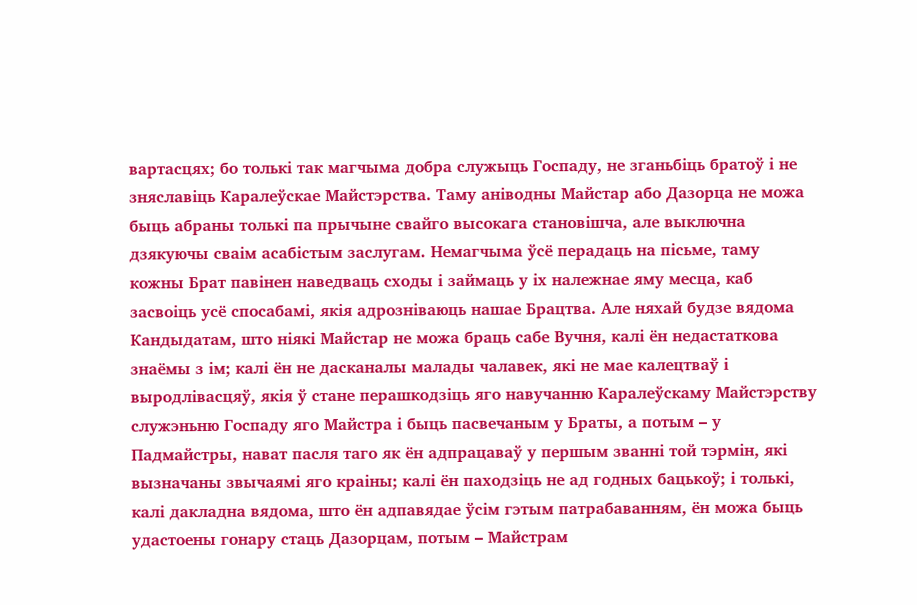вартасцях; бо толькі так магчыма добра служыць Госпаду, не зганьбіць братоў і не зняславіць Каралеўскае Майстэрства. Таму аніводны Майстар або Дазорца не можа быць абраны толькі па прычыне свайго высокага становішча, але выключна дзякуючы сваім асабістым заслугам. Немагчыма ўсё перадаць на пісьме, таму кожны Брат павінен наведваць сходы і займаць у іх належнае яму месца, каб засвоіць усё спосабамі, якія адрозніваюць нашае Брацтва. Але няхай будзе вядома Кандыдатам, што ніякі Майстар не можа браць сабе Вучня, калі ён недастаткова знаёмы з ім; калі ён не дасканалы малады чалавек, які не мае калецтваў і выродлівасцяў, якія ў стане перашкодзіць яго навучанню Каралеўскаму Майстэрству служэньню Госпаду яго Майстра і быць пасвечаным у Браты, а потым – у Падмайстры, нават пасля таго як ён адпрацаваў у першым званні той тэрмін, які вызначаны звычаямі яго краіны; калі ён паходзіць не ад годных бацькоў; і толькі, калі дакладна вядома, што ён адпавядае ўсім гэтым патрабаванням, ён можа быць удастоены гонару стаць Дазорцам, потым – Майстрам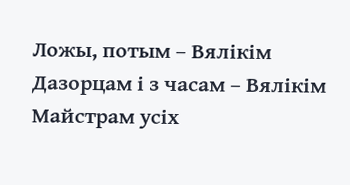Ложы, потым – Вялікім Дазорцам і з часам – Вялікім Майстрам усіх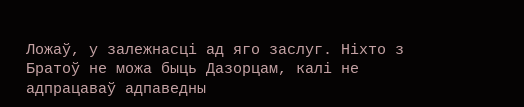Ложаў, у залежнасці ад яго заслуг. Ніхто з Братоў не можа быць Дазорцам, калі не адпрацаваў адпаведны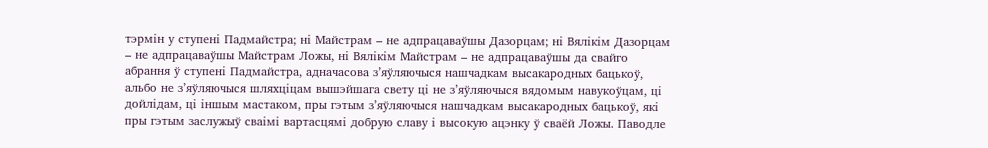тэрмін у ступені Падмайстра; ні Майстрам – не адпрацаваўшы Дазорцам; ні Вялікім Дазорцам – не адпрацаваўшы Майстрам Ложы, ні Вялікім Майстрам – не адпрацаваўшы да свайго абрання ў ступені Падмайстра, адначасова з’яўляючыся нашчадкам высакародных бацькоў, альбо не з’яўляючыся шляхціцам вышэйшага свету ці не з’яўляючыся вядомым навукоўцам, ці дойлідам, ці іншым мастаком, пры гэтым з’яўляючыся нашчадкам высакародных бацькоў, які пры гэтым заслужыў сваімі вартасцямі добрую славу і высокую ацэнку ў сваёй Ложы. Паводле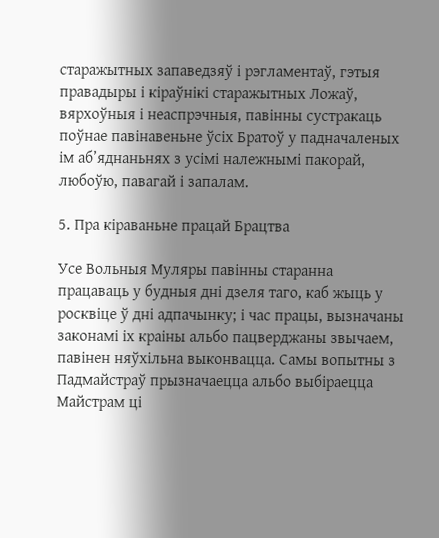старажытных запаведзяў і рэгламентаў, гэтыя правадыры і кіраўнікі старажытных Ложаў, вярхоўныя і неаспрэчныя, павінны сустракаць поўнае павінавеньне ўсіх Братоў у падначаленых ім аб’яднаньнях з усімі належнымі пакорай, любоўю, павагай і запалам.

5. Пра кіраваньне працай Брацтва

Усе Вольныя Муляры павінны старанна працаваць у будныя дні дзеля таго, каб жыць у росквіце ў дні адпачынку; і час працы, вызначаны законамі іх краіны альбо пацверджаны звычаем, павінен няўхільна выконвацца. Самы вопытны з Падмайстраў прызначаецца альбо выбіраецца Майстрам ці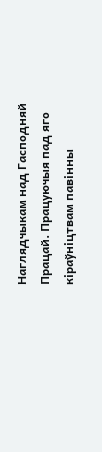Наглядчыкам над Гасподняй Працай. Працуючыя пад яго кіраўніцтвам павінны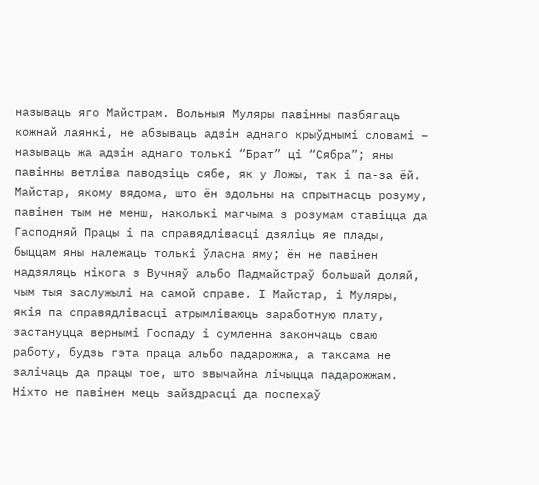называць яго Майстрам. Вольныя Муляры павінны пазбягаць кожнай лаянкі, не абзываць адзін аднаго крыўднымі словамі – называць жа адзін аднаго толькі “Брат” ці “Сябра”; яны павінны ветліва паводзіць сябе, як у Ложы, так і па-за ёй. Майстар, якому вядома, што ён здольны на спрытнасць розуму, павінен тым не менш, наколькі магчыма з розумам ставіцца да Гасподняй Працы і па справядлівасці дзяліць яе плады, быццам яны належаць толькі ўласна яму; ён не павінен надзяляць нікога з Вучняў альбо Падмайстраў большай доляй, чым тыя заслужылі на самой справе. І Майстар, і Муляры, якія па справядлівасці атрымліваюць заработную плату, застануцца вернымі Госпаду і сумленна закончаць сваю работу, будзь гэта праца альбо падарожжа, а таксама не залічаць да працы тое, што звычайна лічыцца падарожжам. Ніхто не павінен мець зайздрасці да поспехаў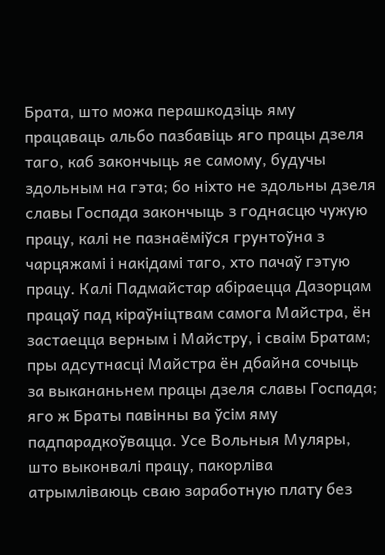Брата, што можа перашкодзіць яму працаваць альбо пазбавіць яго працы дзеля таго, каб закончыць яе самому, будучы здольным на гэта; бо ніхто не здольны дзеля славы Госпада закончыць з годнасцю чужую працу, калі не пазнаёміўся грунтоўна з чарцяжамі і накідамі таго, хто пачаў гэтую працу. Калі Падмайстар абіраецца Дазорцам працаў пад кіраўніцтвам самога Майстра, ён застаецца верным і Майстру, і сваім Братам; пры адсутнасці Майстра ён дбайна сочыць за выкананьнем працы дзеля славы Госпада; яго ж Браты павінны ва ўсім яму падпарадкоўвацца. Усе Вольныя Муляры, што выконвалі працу, пакорліва атрымліваюць сваю заработную плату без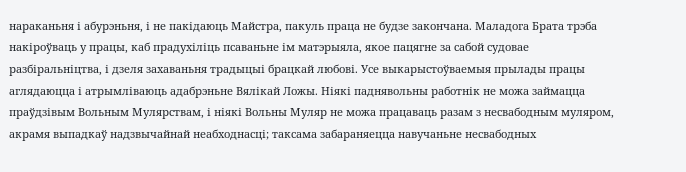нараканьня і абурэньня, і не пакідаюць Майстра, пакуль праца не будзе закончана. Маладога Брата трэба накіроўваць у працы, каб прадухіліць псаваньне ім матэрыяла, якое пацягне за сабой судовае разбіральніцтва, і дзеля захаваньня традыцыі брацкай любові. Усе выкарыстоўваемыя прылады працы аглядаюцца і атрымліваюць адабрэньне Вялікай Ложы. Ніякі паднявольны работнік не можа займацца праўдзівым Вольным Мулярствам, і ніякі Вольны Муляр не можа працаваць разам з несвабодным муляром, акрамя выпадкаў надзвычайнай неабходнасці; таксама забараняецца навучаньне несвабодных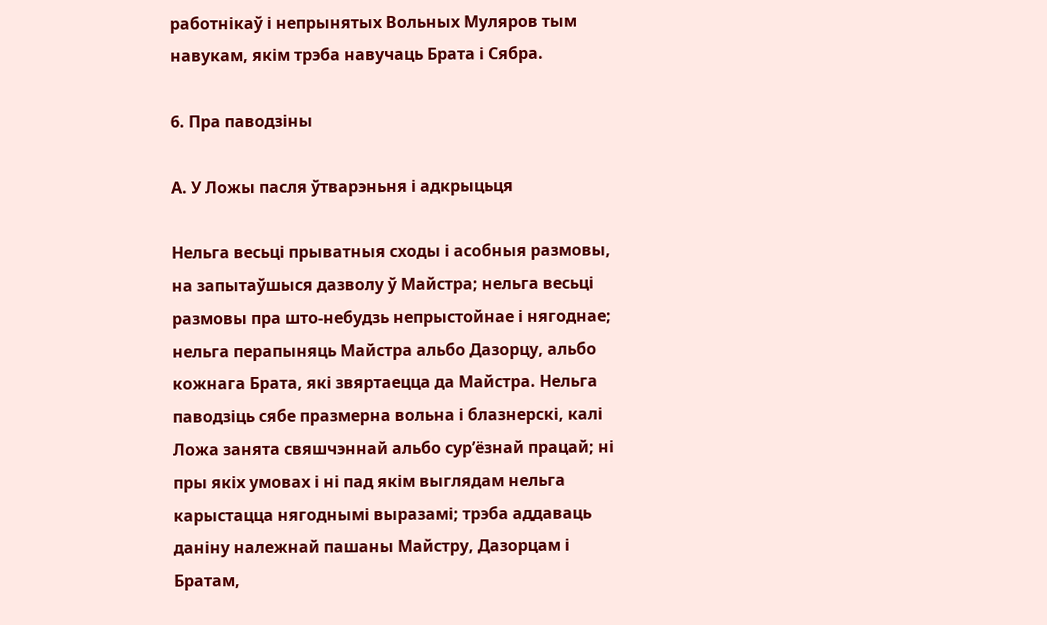работнікаў і непрынятых Вольных Муляров тым навукам, якім трэба навучаць Брата і Сябра.

6. Пра паводзіны

А. У Ложы пасля ўтварэньня і адкрыцьця

Нельга весьці прыватныя сходы і асобныя размовы, на запытаўшыся дазволу ў Майстра; нельга весьці размовы пра што-небудзь непрыстойнае і нягоднае; нельга перапыняць Майстра альбо Дазорцу, альбо кожнага Брата, які звяртаецца да Майстра. Нельга паводзіць сябе празмерна вольна і блазнерскі, калі Ложа занята свяшчэннай альбо сур’ёзнай працай; ні пры якіх умовах і ні пад якім выглядам нельга карыстацца нягоднымі выразамі; трэба аддаваць даніну належнай пашаны Майстру, Дазорцам і Братам,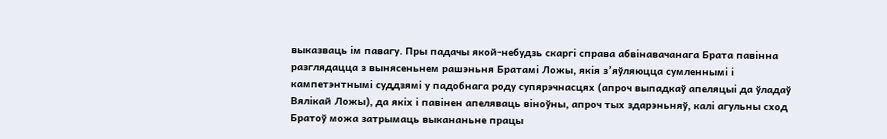выказваць ім павагу. Пры падачы якой-небудзь скаргі справа абвінавачанага Брата павінна разглядацца з вынясеньнем рашэньня Братамі Ложы, якія з’яўляюцца сумленнымі і кампетэнтнымі суддзямі у падобнага роду супярэчнасцях (апроч выпадкаў апеляцыі да ўладаў Вялікай Ложы), да якіх і павінен апеляваць віноўны, апроч тых здарэньняў, калі агульны сход Братоў можа затрымаць выкананьне працы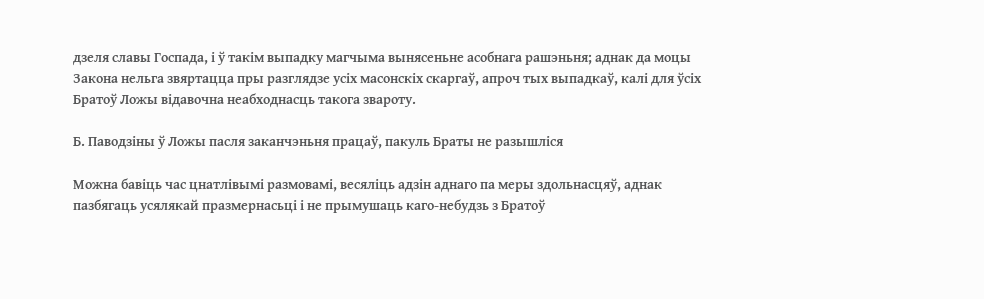дзеля славы Госпада, і ў такім выпадку магчыма вынясеньне асобнага рашэньня; аднак да моцы Закона нельга звяртацца пры разглядзе усіх масонскіх скаргаў, апроч тых выпадкаў, калі для ўсіх Братоў Ложы відавочна неабходнасць такога звароту.

Б. Паводзіны ў Ложы пасля заканчэньня працаў, пакуль Браты не разышліся

Можна бавіць час цнатлівымі размовамі, весяліць адзін аднаго па меры здольнасцяў, аднак пазбягаць усялякай празмернасьці і не прымушаць каго-небудзь з Братоў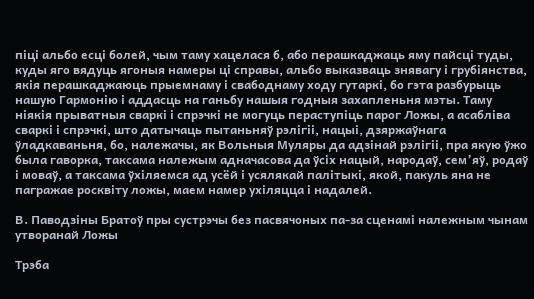піці альбо есці болей, чым таму хацелася б, або перашкаджаць яму пайсці туды, куды яго вядуць ягоныя намеры ці справы, альбо выказваць знявагу і грубіянства, якія перашкаджаюць прыемнаму і свабоднаму ходу гутаркі, бо гэта разбурыць нашую Гармонію і аддасць на ганьбу нашыя годныя захапленьня мэты. Таму ніякія прыватныя сваркі і спрэчкі не могуць пераступіць парог Ложы, а асабліва сваркі і спрэчкі, што датычаць пытаньняў рэлігіі, нацыі, дзяржаўнага ўладкаваньня, бо, належачы, як Вольныя Муляры да адзінай рэлігіі, пра якую ўжо была гаворка, таксама належым адначасова да ўсіх нацый, народаў, сем’яў, родаў і моваў, а таксама ўхіляемся ад усёй і усялякай палітыкі, якой, пакуль яна не пагражае росквіту ложы, маем намер ухіляцца і надалей.

В. Паводзіны Братоў пры сустрэчы без пасвячоных па-за сценамі належным чынам утворанай Ложы

Трэба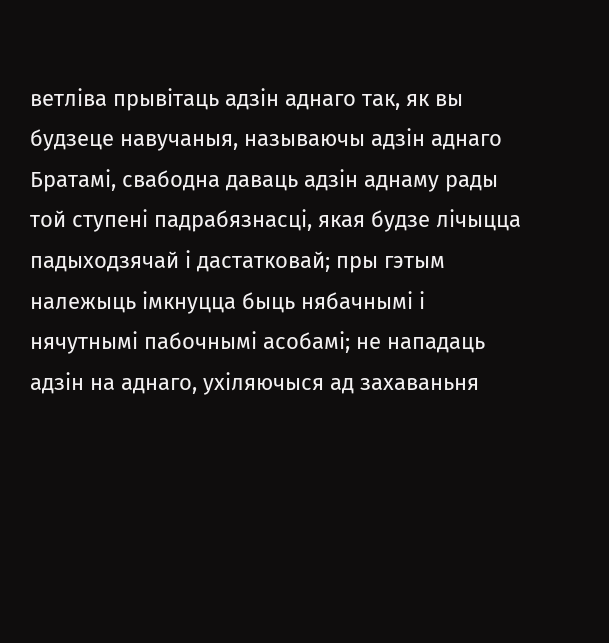ветліва прывітаць адзін аднаго так, як вы будзеце навучаныя, называючы адзін аднаго Братамі, свабодна даваць адзін аднаму рады той ступені падрабязнасці, якая будзе лічыцца падыходзячай і дастатковай; пры гэтым належыць імкнуцца быць нябачнымі і нячутнымі пабочнымі асобамі; не нападаць адзін на аднаго, ухіляючыся ад захаваньня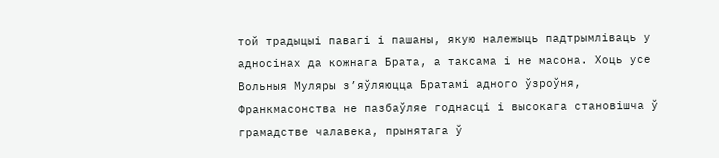той традыцыі павагі і пашаны, якую належыць падтрымліваць у адносінах да кожнага Брата, а таксама і не масона. Хоць усе Вольныя Муляры з’яўляюцца Братамі адного ўзроўня, Франкмасонства не пазбаўляе годнасці і высокага становішча ў грамадстве чалавека, прынятага ў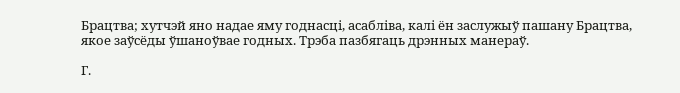Брацтва; хутчэй яно надае яму годнасці, асабліва, калі ён заслужыў пашану Брацтва, якое заўсёды ўшаноўвае годных. Трэба пазбягаць дрэнных манераў.

Г.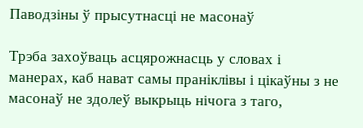Паводзіны ў прысутнасці не масонаў

Трэба захоўваць асцярожнасць у словах і манерах, каб нават самы праніклівы і цікаўны з не масонаў не здолеў выкрыць нічога з таго,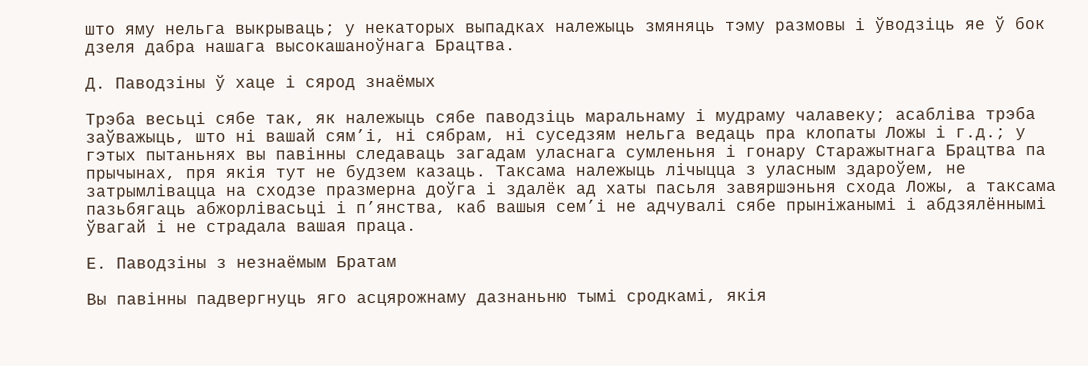што яму нельга выкрываць; у некаторых выпадках належыць змяняць тэму размовы і ўводзіць яе ў бок дзеля дабра нашага высокашаноўнага Брацтва.

Д. Паводзіны ў хаце і сярод знаёмых

Трэба весьці сябе так, як належыць сябе паводзіць маральнаму і мудраму чалавеку; асабліва трэба заўважыць, што ні вашай сям’і, ні сябрам, ні суседзям нельга ведаць пра клопаты Ложы і г.д.; у гэтых пытаньнях вы павінны следаваць загадам уласнага сумленьня і гонару Старажытнага Брацтва па прычынах, пря якія тут не будзем казаць. Таксама належыць лічыцца з уласным здароўем, не затрымлівацца на сходзе празмерна доўга і здалёк ад хаты пасьля завяршэньня схода Ложы, а таксама пазьбягаць абжорлівасьці і п’янства, каб вашыя сем’і не адчувалі сябе прыніжанымі і абдзялённымі ўвагай і не страдала вашая праца.

Е. Паводзіны з незнаёмым Братам

Вы павінны падвергнуць яго асцярожнаму дазнаньню тымі сродкамі, якія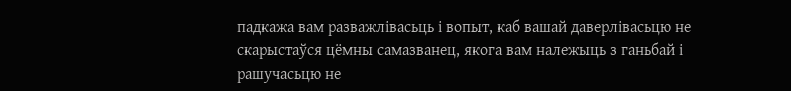падкажа вам разважлівасьць і вопыт, каб вашай даверлівасьцю не скарыстаўся цёмны самазванец, якога вам належыць з ганьбай і рашучасьцю не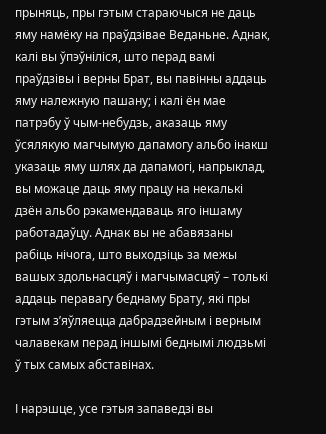прыняць, пры гэтым стараючыся не даць яму намёку на праўдзівае Веданьне. Аднак, калі вы ўпэўніліся, што перад вамі праўдзівы і верны Брат, вы павінны аддаць яму належную пашану; і калі ён мае патрэбу ў чым-небудзь, аказаць яму ўсялякую магчымую дапамогу альбо інакш указаць яму шлях да дапамогі, напрыклад, вы можаце даць яму працу на некалькі дзён альбо рэкамендаваць яго іншаму работадаўцу. Аднак вы не абавязаны рабіць нічога, што выходзіць за межы вашых здольнасцяў і магчымасцяў – толькі аддаць перавагу беднаму Брату, які пры гэтым з’яўляецца дабрадзейным і верным чалавекам перад іншымі беднымі людзьмі ў тых самых абставінах.

І нарэшце, усе гэтыя запаведзі вы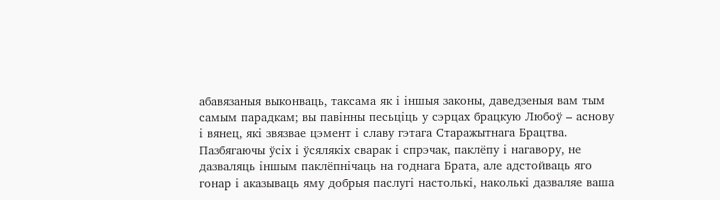абавязаныя выконваць, таксама як і іншыя законы, даведзеныя вам тым самым парадкам; вы павінны песьціць у сэрцах брацкую Любоў – аснову і вянец, які звязвае цэмент і славу гэтага Старажытнага Брацтва. Пазбягаючы ўсіх і ўсялякіх сварак і спрэчак, паклёпу і нагавору, не дазваляць іншым паклёпнічаць на годнага Брата, але адстойваць яго гонар і аказываць яму добрыя паслугі настолькі, наколькі дазваляе ваша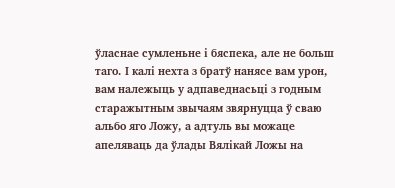ўласнае сумленьне і бяспека, але не больш таго. І калі нехта з братў нанясе вам урон, вам належыць у адпаведнасьці з годным старажытным звычаям звярнуцца ў сваю альбо яго Ложу, а адтуль вы можаце апеляваць да ўлады Вялікай Ложы на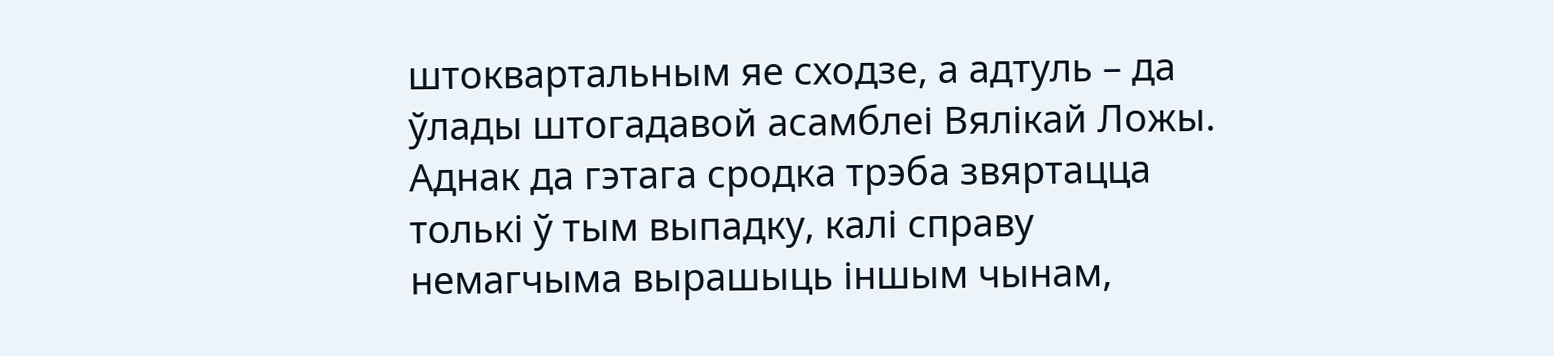штоквартальным яе сходзе, а адтуль – да ўлады штогадавой асамблеі Вялікай Ложы. Аднак да гэтага сродка трэба звяртацца толькі ў тым выпадку, калі справу немагчыма вырашыць іншым чынам,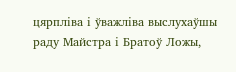цярпліва і ўважліва выслухаўшы раду Майстра і Братоў Ложы,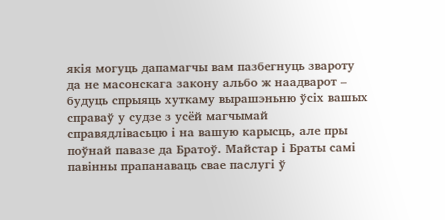якія могуць дапамагчы вам пазбегнуць звароту да не масонскага закону альбо ж наадварот – будуць спрыяць хуткаму вырашэньню ўсіх вашых справаў у судзе з усёй магчымай справядлівасьцю і на вашую карысць, але пры поўнай павазе да Братоў. Майстар і Браты самі павінны прапанаваць свае паслугі ў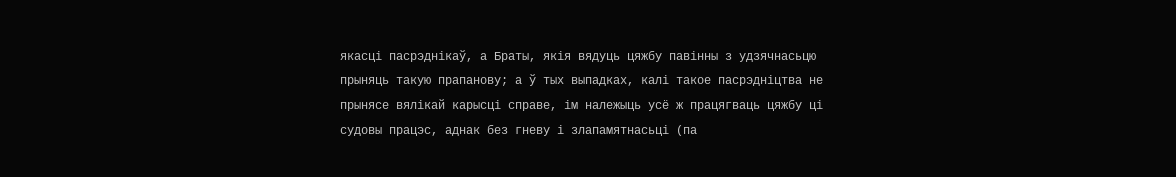якасці пасрэднікаў, а Браты, якія вядуць цяжбу павінны з удзячнасьцю прыняць такую прапанову; а ў тых выпадках, калі такое пасрэдніцтва не прынясе вялікай карысці справе, ім належыць усё ж працягваць цяжбу ці судовы працэс, аднак без гневу і злапамятнасьці (па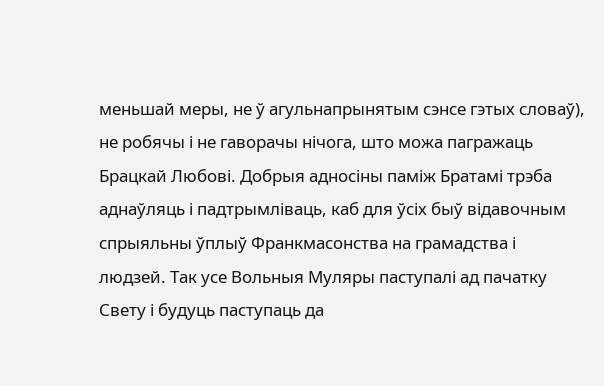меньшай меры, не ў агульнапрынятым сэнсе гэтых словаў), не робячы і не гаворачы нічога, што можа пагражаць Брацкай Любові. Добрыя адносіны паміж Братамі трэба аднаўляць і падтрымліваць, каб для ўсіх быў відавочным спрыяльны ўплыў Франкмасонства на грамадства і людзей. Так усе Вольныя Муляры паступалі ад пачатку Свету і будуць паступаць да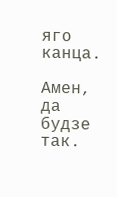яго канца.

Амен, да будзе так.